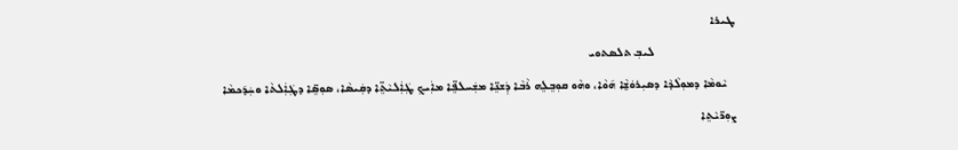ܛܝܪܐ
                          ܠܝܒܼ ܬܠܣܬܘܝ
   ܝܵܘܡܵܐ ܕܡܘܼܠܵܕܵܐ ܕܣܝܼܪܘܿܫ̰ܵܐ ܗ݇ܘܵܐ، ܘܗܵܘ ܩܘܼܒܸܠܸܗ ܪܵܒܵܐ ܕܲܫܢܸ̈ܐ ܡܫܲܚܠܦܸ̈ܐ ܡܐܲܝܟܼ ܛܲܐܲܠܝܵܬܸ̈ܐ ܕܩܲܝܣܵܐ، ܣܘܼܣܸ̈ܐ ܕܛܲܐܲܠܬܵܐ ܘܚܲܕ݇ܟܡܵܐ ܨܘܼܖ̈ܝܵܬܸܐ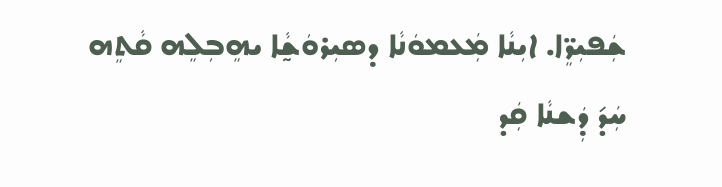ܫܲܦܝܼܖܸ̈ܐ. ܐܝܼܢܵܐ ܡܲܥܡܘܿܢܵܐ ܕܣܝܼܪܘܿܫ̰ܵܐ ܝܗܸܒܼܠܸܗ ܩܵܬܸܗ ܚܲܕ݇ ܕܲܫܢܵܐ ܩܲܕ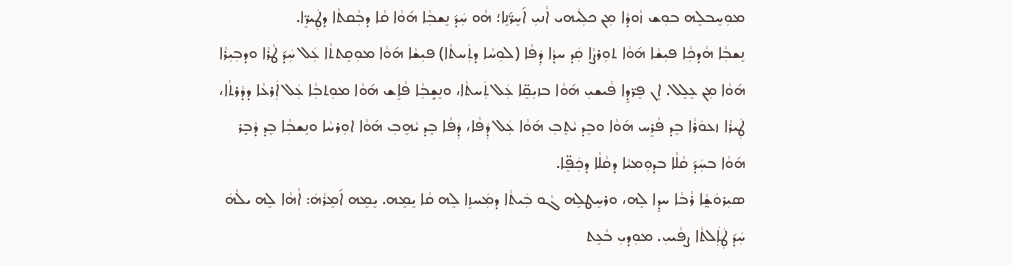ܡܘܼܚܸܒܠܸܗ ܒܘܼܫ ܙܵܘܕܵܐ ܡܼܢ ܟܠܲܝܗܝ ܐܵܢܝܼ ܐ݇ܚܸܖ̈݇ܢܸܐ؛ ܗܵܘ ܚܲܕ݇ ܢܸܫܒܼܵܐ ܗ݇ܘܵܐ ܩܵܐ ܕܒܼܵܩܬܵܐ ܕܛܲܝܖܸ̈ܐ.                                   ܢܸܫܒܼܵܐ ܗܵܕܟܼܵܐ ܦܝܼܫܵܐ ܗ݇ܘܵܐ ܬܘܼܪܨܵܐ ܩܲܕ ܚܕܵܐ ܕܲܦܵܐ (ܠܘܼܚܵܐ ܕܬܲܚܬܵܐ) ܦܝܼܫܵܐ ܗ݇ܘܵܐ ܡܘܼܩܸܬܬܵܐ ܥܲܠ ܚܲܕ݇ ܛܵܪܵܐ ܘܕܒܼܝܼܪܵܐ ܗ݇ܘܵܐ ܡܼܢ ܥܸܠܸܠ. ܐܸܢ ܦܸܖ̈ܕܸܐ ܦܵܝܫܝܼ ܗ݇ܘܵܐ ܒܙܝܼܩܸ̈ܐ ܥܲܠ ܬܲܚܬܵܐ، ܘܢܸܫܻܒܼܵܐ ܦܵܐܸܫ ܗ݇ܘܵܐ ܡܘܼܬܒܼܵܐ ܥܲܠ ܐܲܪܥܵܐ ܕܕܵܪܬܵܐ، ܛܲܝܪܵܐ ܙܥܘܿܪܵܐ ܒܸܕ ܦܵܪܸܚ ܗ݇ܘܵܐ ܘܒܸܕ ܝܵܬܸܒܼ ܗ݇ܘܵܐ ܥܲܠ ܕܲܦܵܐ، ܕܲܦܵܐ ܒܸܕ ܝܵܗܸܒܼ ܗ݇ܘܵܐ ܐܘܼܪܚܵܐ ܘܢܸܫܒܼܵܐ ܒܸܕ ܕܵܒܼܸܪ ܗ݇ܘܵܐ ܒܚܲܕ݇ ܩܵܠܵܐ ܒܕܘܼܡܝܵܐ ܕܩܵܠܵܐ ܕܟܲܦܸ̈ܐ.
ܣܝܼܪܘܿܫ̰ܵܐ ܪܵܒܵܐ ܚܕܸܐ ܠܸܗ، ܘܪܚܸܛܠܸܗ ܓܵܘ ܒܲܝܬܵܐ ܕܡܲܚܙܸܐ ܠܸܗ ܩܵܐ ܝܸܡܸܗ. ܝܸܡܸܗ ܐ݇ܡܸܪܵܗܿ: ܐܵܗܵܐ ܠܸܗ ܝܠܵܗܿ ܚܲܕ݇ ܛܲܐܲܠܬܵܐ ܨܦܵܝܝܼ. ܡܘܼܕܝܼ ܒܵܥܸܬ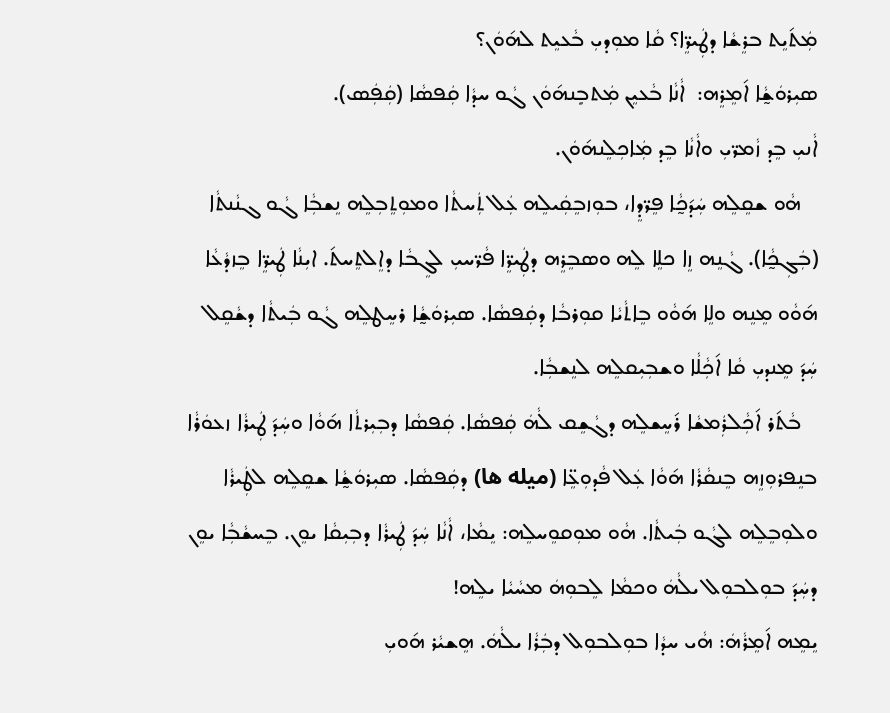ܡܲܬ݇ܝܸܬ ܒܪܸܫܵܐ ܕܛܲܝܖܸ̈ܐ؟ ܩܵܐ ܡܘܼܕܝܼ ܒܵܥܝܸܬ ܠܗ݇ܘܿܢ؟
ܣܝܼܪܘܿܫ̰ܵܐ ܐ݇ܡܸܪܸܗ:  ܐܵܢܵܐ ܒܵܥܝܸܢ ܡܲܬܒܼܸܢܗ݇ܘܿܢ ܓܵܘ ܚܕܵܐ ܩܲܦܣܵܐ (ܩܲܦܲܣ).
ܐܵܢܝܼ ܒܸܕ ܙܵܡܖ̈ܝܼ ܘܐܵܢܵܐ ܒܸܕ ܡܲܐܟܼܠܸܢܗ݇ܘܿܢ.
   ܗܵܘ ܫܩܸܠܸܗ ܚܲܕ݇ܟ̰ܵܐ ܦܸܖ̈ܕܸܐ، ܒܘܼܙܒܸܩܲܝܠܸܗ ܥܲܠ ܬܲܚܬܵܐ ܘܡܘܼܬܸܒܼܠܸܗ ܢܸܫܒܼܵܐ ܓܵܘ ܓܢܵܢܬܵܐ (ܒܲܓܼܟ̰ܵܐ). ܓܵܢܸܗ ܙܸܐ ܟܠܸܐ ܠܸܗ ܘܣܒܸܪܸܗ ܕܛܲܝܖܸ̈ܐ ܦܵܖ̈ܚܝܼ ܠܓܸܒܵܐ ܕܐܸܠܬܸܚܬ݇. ܐܝܼܢܵܐ ܛܲܝܖܸ̈ܐ ܒܸܙܕܵܥܵܐ ܗ݇ܘܵܘ ܡܸܢܸܗ ܘܠܸܐ ܗ݇ܘܵܘ ܒܸܐܬܵܝܵܐ ܩܘܼܪܒܵܐ ܕܩܲܦܣܵܐ. ܣܝܼܪܘܿܫ̰ܵܐ ܪܚܸܛܠܸܗ ܓܵܘ ܒܲܝܬܵܐ ܕܫܵܩܸܠ ܚܲܕ݇ ܡܸܢܕܝܼ ܩܵܐ ܐ݇ܟܼܵܠܵܐ ܘܫܒܼܝܼܩܠܸܗ ܠܢܸܫܒܼܵܐ.
   ܒܵܬ݇ܪ ܐ݇ܟܼܵܠܪܲܡܫܵܐ ܪ݇ܚܸܫܠܸܗ ܕܓܵܫܸܩ ܠܵܗܿ ܩܲܦܣܵܐ. ܩܲܦܣܵܐ ܕܒܼܝܼܪܬܵܐ ܗ݇ܘܵܐ ܘܚܲܕ݇ ܛܲܝܪܵܐ ܙܥܘܿܪܵܐ ܒܢܸܦܪܘܼܙܸܗ ܒܸܢܩܵܪܵܐ ܗ݇ܘܵܐ ܥܲܠ ܦܵܕܘܼܥܸ̈ܐ (میله ها) ܕܩܲܦܣܵܐ. ܣܝܼܪܘܿܫ̰ܵܐ ܫܩܸܠܸܗ ܠܛܲܝܪܵܐ ܘܠܘܼܒܸܠܸܗ ܠܓܵܘ ܒܲܝܬܵܐ. ܗܵܘ ܡܘܼܩܘܸܚܠܸܗ: ܝܸܡܵܐ، ܐܵܢܵܐ ܚܲܕ݇ ܛܲܝܪܵܐ ܕܒܼܝܼܩܵܐ ܝܘܸܢ. ܒܸܚܫܵܒܼܵܐ ܝܘܸܢ ܕܚܲܕ݇ ܒܘܼܠܒܘܼܠ ܝܠܵܗܿ ܘܟܡܵܐ ܠܸܒܘܼܗܿ ܡܚܵܝܵܐ ܝܠܸܗ!
ܝܸܡܸܗ ܐ݇ܡܸܪܵܗܿ: ܗܵܝ ܚܕܵܐ ܒܘܼܠܒܘܼܠ ܕܒܲܪܵܐ ܝܠܵܗܿ. ܗܸܫܝܵܪ ܗ݇ܘܝܼ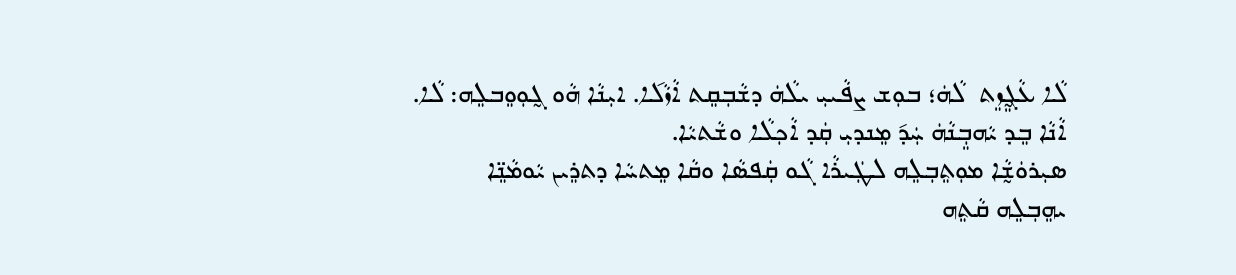ܠܵܐ ܥܵܓ̰ܸܙܸܬ  ܠܵܗܿ؛ ܒܘܼܫ ܨܦܵܝܝܼ ܝܠܵܗܿ ܕܫܵܒܼܩܸܬ ܐܵܙܵܠ݇ܐ. ܐܝܼܢܵܐ ܗܵܘ ܓ̰ܘܼܘܸܒܠܸܗ: ܠܵܐ. ܐܵܢܵܐ ܒܸܕ ܝܵܗܒܼܸܢܵܗܿ ܚܲܕ݇ ܡܸܢܕܝܼ ܩܲܕ ܐܵܟܼܠܵܐ ܘܫܵܬܝܵܐ.
ܣܝܼܪܘܿܫ̰ܵܐ ܡܘܼܬܸܒܼܠܸܗ ܠܛܲܝܪܵܐ ܓܵܘ ܩܲܦܣܵܐ ܘܩܵܐ ܡܸܬܚܵܐ ܕܬܪܸܝܢ ܝܵܘܡܵܢܸ̈ܐ
ܝܗܸܒܼܠܸܗ ܩܵܬܸܗ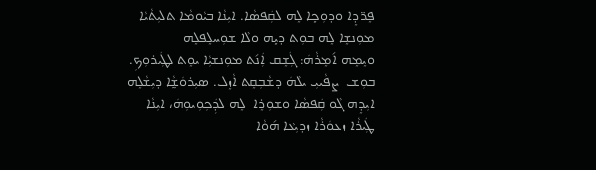ܦܸܖ̈ܕܸܐ ܘܕܘܼܟܼܸܐ ܠܸܗ ܠܩܲܦܣܵܐ. ܐܝܼܢܵܐ ܒܝܵܘܡܵܐ ܬܠܝܼܬܵܝܵܐ ܡܘܼܢܫܸܐ ܠܸܗ ܒܘܼܬ ܕܝܼܸܗ ܘܠܵܐ ܫܘܼܚܠܸܦܠܸܗ
ܘܝܸܡܸܗ ܐ݇ܡܸܪܵܗܿ: ܓܲܫܸܩ ܐܲܢ݇ܬ ܡܘܼܢܫܝܼܵܐ ܝܘܸܬ ܠܛܲܝܪܘܼܟܼ. ܒܘܼܫ  ܨܦܵܝܝܼ ܝܠܵܗܿ ܕܫܵܒܼܩܸܬ ܐܵܙܸܠ. ܣܝܼܪܘܿܫ̰ܵܐ ܕܝܼܫܵܠܸܗ ܐܝܼܕܸܗ ܓܵܘ ܩܲܦܣܵܐ ܘܫܘܼܪܸܐ  ܠܸܗ ܠܕܲܟܼܘܼܝܘܼܗܿ، ܐܝܼܢܵܐ ܛܲܝܪܵܐ ܙܥܘܿܪܵܐ ܙܕܝܼܥܵܐ ܗ݇ܘܵܐ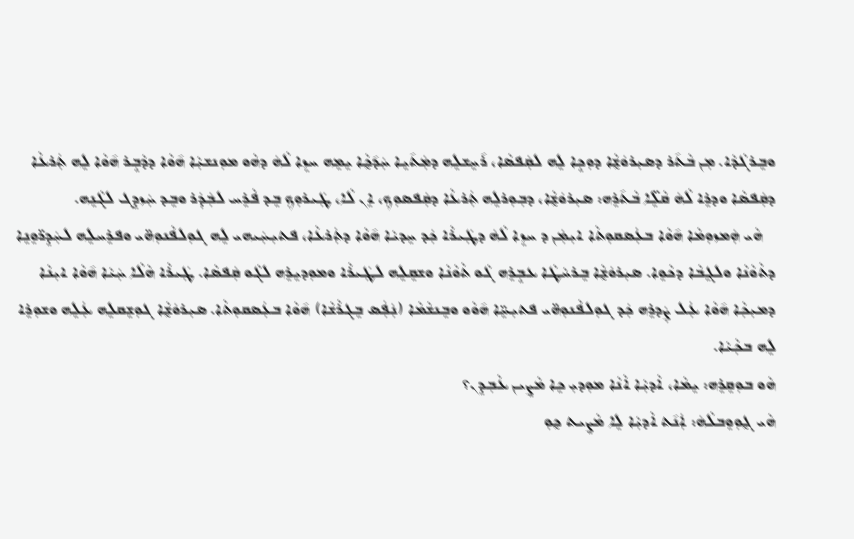ܘܒܸܪܓܵܕܵܐ. ܡܼܢ ܒܵܬ݇ܪ ܕܣܝܼܪܘܿܫ̰ܵܐ ܕܘܼܟܼܸܐ ܠܸܗ ܠܩܲܦܣܵܐ، ܪ݇ܚܸܫܠܸܗ ܕܡܲܬ݇ܝܸܐ ܚܲܕ݇ܟ̰ܵܐ ܝܸܡܸܗ ܚܙܸܐ ܠܵܗܿ ܕܗܵܘ ܡܘܼܢܫܝܼܵܐ ܗ݇ܘܵܐ ܕܕܵܒܼܸܪ ܗ݇ܘܵܐ ܠܸܗ ܬܲܪܥܵܐ ܕܩܲܦܣܵܐ ܘܕܪܸܐ ܠܵܗܿ ܩܵܠܸ̈ܐ ܒܵܬ݇ܪܸܗ: ܣܝܼܪܘܿܫ̰ܵܐ، ܕܒܼܘܼܪܠܸܗ ܬܲܪܥܵܐ ܕܩܲܦܣܘܼܟܼ، ܐܸܢ ܠܵܐ، ܛܲܝܪܘܼܟܼ ܒܸܕ ܦܵܪܸܚ ܠܒܲܕܲܪ ܘܒܸܕ ܚܲܙܕܸܓ ܠܓܵܢܸܗ.
   ܗܵܝ ܗܲܡܙܘܼܡܵܐ ܗ݇ܘܵܐ ܒܥܲܣܩܘܼܬܵܐ ܐܝܼܡܲܢ ܕ ܚܙܸܐ ܠܵܗܿ ܕܛܲܝܪܵܐ ܟܲܕ ܚܸܕܝܵܐ ܗ݇ܘܵܐ ܕܬܲܪܥܵܐ، ܦܬܝܼܚܲܝܗܝ ܠܸܗ ܓܘܼܠܦܵܢܘܼܗ̈ܝ ܘܦܪܸܚܠܸܗ ܠܚܲܕܸܖ̈ܘܸܢܸܐ ܕܬܵܘܵܢܵܐ ܘܠܓܸܒܵܐ ܕܟܵܘܸܐ. ܣܝܼܪܘܿܫ̰ܵܐ ܒܸܪܚܵܛܵܐ ܥܒܼܸܪܸܗ ܓܵܘ ܬܵܘܵܢܵܐ ܘܫܩܸܠܸܗ ܠܛܲܝܪܵܐ ܘܡܘܼܕܝܸܪܸܗ ܠܓܵܘ ܩܲܦܣܵܐ. ܛܲܝܪܵܐ ܗܵܠܵܐ ܚܲܝܵܐ ܗ݇ܘܵܐ ܐܝܼܢܵܐ ܕܡܝܼܟܼܵܐ ܗ݇ܘܵܐ ܥܲܠ ܨܲܕܪܸܗ ܟܲܕ ܓܘܼܠܦܵܢܘܼܗ̈ܝ ܦܬܝܼܚܸ̈ܐ ܗ݇ܘܵܘ ܘܒܸܢܫܵܡܵܐ (ܢܲܦܲܣ ܒܸܓܪܵܫܵܐ) ܗ݇ܘܵܐ ܒܥܲܣܩܘܼܬܵܐ. ܣܝܼܪܘܿܫ̰ܵܐ ܓܘܼܫܸܩܠܸܗ ܥܲܠܸܗ ܘܫܘܼܪܸܐ ܠܸܗ ܒܟܼܵܝܵܐ.
ܗܵܘ ܒܘܼܩܸܪܸܗ: ܝܸܡܵܐ، ܐܵܕܝܼܵܐ ܐܵܢܵܐ ܡܘܼܕܝܼ ܟܸܐ ܡܵܨܸܝܢ ܥܵܒܼܕܸܢ؟
ܗܵܝ ܓ̰ܘܼܘܸܒܠܵܗܿ: ܐܲܢ݇ܬ ܐܵܕܝܼܵܐ ܠܸܐ ܡܵܨܸܝܬ ܟ̰ܘܼ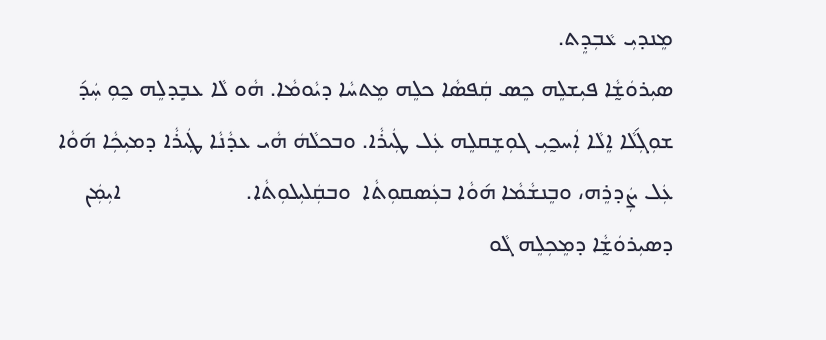ܡܸܢܕܝܼ ܥܵܒܼܕܸܬ.
ܣܝܼܪܘܿܫ̰ܵܐ ܦܝܼܫܠܸܗ ܟܸܣ ܩܲܦܣܵܐ ܟܠܸܗ ܡܸܬܚܵܐ ܕܝܵܘܡܵܐ. ܗܵܘ ܠܵܐ ܥܒܼܸܕܠܸܗ ܟ̰ܘܼ ܚܲܕ݇ ܫܘܼܓܼ݇ܠܵܐ ܐܸܠܵܐ ܐܲܚܟ̰ܝܼ ܓܘܼܫܸܩܠܸܗ ܥܲܠ ܛܲܝܪܵܐ. ܘܒܟܠܵܗܿ ܗܵܝ ܥܕܵܢܵܐ ܛܲܝܪܵܐ ܕܡܝܼܟܼܵܐ ܗ݇ܘܵܐ ܥܲܠ ܨܲܕܪܸܗ، ܘܒܸܢܫܵܡܵܐ ܗ݇ܘܵܐ ܒܥܲܣܩܘܼܬܵܐ  ܘܒܩܲܠܝܼܠܘܼܬܵܐ.                      ܐܝܼܡܲܢ ܕܣܝܼܪܘܿܫ̰ܵܐ ܕܡܸܟܼܠܸܗ ܓܵܘ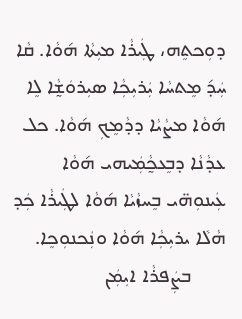ܕܘܼܟܬܸܗ، ܛܲܝܪܵܐ ܡܝܼܬܵܐ ܗ݇ܘܵܐ. ܩܵܐ ܚܲܕ݇ ܡܸܬܚܵܐ ܝܲܪܝܼܟܼܵܐ ܣܝܼܪܘܿܫ̰ܵܐ ܠܸܐ ܗ݇ܘܵܐ ܡܨܵܝܵܐ ܕܕܵܡܸܟܼ ܗ݇ܘܵܐ. ܟܠ ܥܕܵܢܵܐ ܕܒܸܥܟ̰ܵܡܲܝܗܝ ܗ݇ܘܵܐ ܥܲܝܢܘܼܗ̈ܝ ܒܸܚܙܵܝܵܐ ܗ݇ܘܵܐ ܠܛܲܝܪܵܐ ܟܲܕ ܗܵܠܵܐ ܝܪܝܼܟܼܵܐ ܗ݇ܘܵܐ ܘܢܲܟܢܘܼܟܸܐ.
       ܒܨܲܦܪܵܐ ܐܝܼܡܲܢ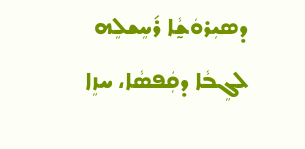ܕܣܝܼܪܘܿܫ̰ܵܐ ܪ݇ܚܸܫܠܸܗ ܠܓܸܒܵܐ ܕܩܲܦܣܵܐ، ܚܙܸܐ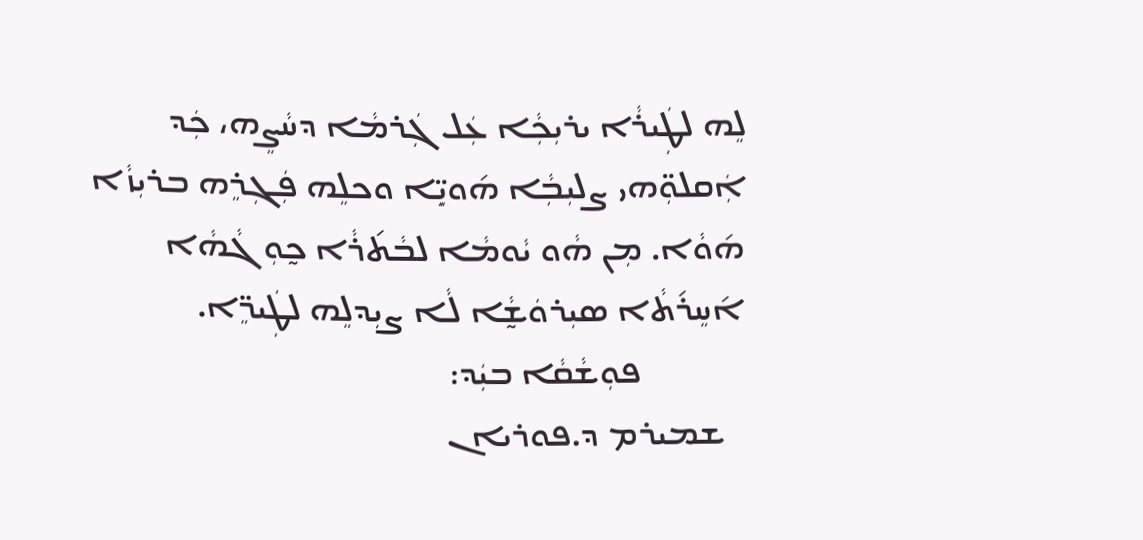ܠܸܗ ܠܛܲܝܪܵܐ ܝܪܝܼܟܼܵܐ ܥܲܠ ܓܲܪܡܵܐ ܕܚܵܨܸܗ، ܟܲܕ ܐܲܩܠܘܼ̈ܗܝ ܨܠܝܼܒܼܵܐ ܗ݇ܘܝܼܸ̈ܐ ܘܟܠܸܗ ܦܲܓܼܪܸܗ ܒܪܝܼܙܵܐ ܗ݇ܘܵܐ. ܡܼܢ ܗܵܘ ܝܵܘܡܵܐ ܠܒܵܬ݇ܪܵܐ ܟ̰ܘܼ ܓܵܗܵܐ ܐ݇ܚܸܪ݇ܬܵܐ ܣܝܼܪܘܿܫ̰ܵܐ ܠܵܐ ܨܝܼܕܠܸܗ ܠܛܲܝܖܸ̈ܐ.
            ܦܘܼܫܵܩܵܐ ܒܝܲܕ:
  ܫܡܝܪܡ ܕ.ܦܘܪܝܐܢ